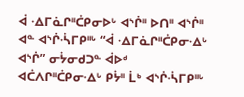ᐋ ᐧᐃᒥᓈᒋᐦᑖᑭᓂᐅᒡ ᐊᔅᒌᐦ ᐅᑎᐦ ᐊᔅᒌᐦ
ᐊᓐ ᐊᔅᒌᐧᓵᒥᑭᐦᒡ “ᐋ ᐧᐃᒥᓈᒋᐦᑖᑭᓂᐧᐃᒡ ᐊᔅᒌ” ᓂᔮᓂᑯᑐᓐ ᐋᐅᒄ ᐊᑖᐱᒋᐦᑖᑭᓂᐧᐃᒡ ᑭᔮᐦ ᒫᒃ ᐊᔅᒌᐧᓵᒥᑭᐦᒡ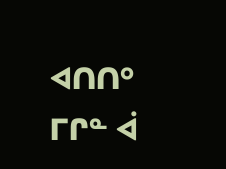ᐊᑎᑎᐤ ᒥᒋᓐ ᐋ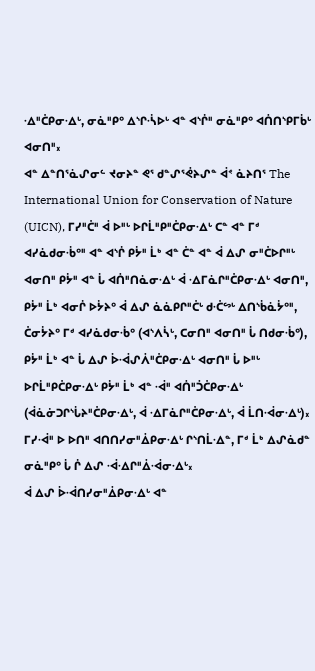ᐧᐃᐦᑖᑭᓂᐧᐃᒡ, ᓂᓈᐦᑭᐤ ᐃᔅᒋᐧᓵᐅᒡ ᐊᓐ ᐊᔅᒌᐦ ᓂᓈᐦᑭᐤ ᐊᑏᑎᔅᑭᒥᑳᒡ ᐊᓂᑎᐦ᙮
ᐊᓐ ᐃᓐᑎᕐᓈᔑᓂᓪ ᔪᓂᔨᓐ ᕙᕐ ᑯᓐᔑᕐᕚᔨᔑᓐ ᐋᕝ ᓈᔨᑎᕐ The International Union for Conservation of Nature (UICN), ᒥᓯᐦᑖᐦ ᐋ ᐅᐦᒡ ᐅᒋᒫᐦᑭᐦᑖᑭᓂᐧᐃᒡ ᑕᓐ ᐊᓐ ᒥᒄ ᐊᓯᓈᑯᓂᐧᑳᐤᐦ ᐊᓐ ᐊᔅᒌ ᑭᔮᐦ ᒫᒃ ᐊᓐ ᑖᓐ ᐊᓐ ᐋ ᐃᔑ ᓂᐦᑖᐅᒋᐦᒡ ᐊᓂᑎᐦ ᑭᔮᐦ ᐊᓐ ᒑ ᐊᑏᐦᑎᓈᓂᐧᐃᒡ ᐋ ᐧᐃᒥᓈᒋᐦᑖᑭᓂᐧᐃᒡ ᐊᓂᑎᐦ, ᑭᔮᐦ ᒫᒃ ᐊᓂᒌ ᐅᔮᔨᐤ ᐋ ᐃᔑ ᓈᓈᑭᒋᐦᑖᒡ ᑯᐧᑖᔥᒡ ᐃᑎᔅᑳᓈᔮᐤᐦ, ᑖᓂᔮᔨᐤ ᒥᒄ ᐊᓯᓈᑯᓂᐧᑳᐤ (ᐊᔅᐱᓵᒡ, ᑕᓂᑎᐦ ᐊᓂᑎᐦ ᒑ ᑎᑯᓂᐧᑳᐤ), ᑭᔮᐦ ᒫᒃ ᐊᓐ ᒑ ᐃᔑ ᐆᐧᐋᔑᐲᐦᑖᑭᓂᐧᐃᒡ ᐊᓂᑎᐦ ᒑ ᐅᐦᒡ ᐅᒋᒫᐦᑭᑖᑭᓂᐧᐃᒡ ᑭᔮᐦ ᒫᒃ ᐊᓐ ᐧᐋᐦ ᐊᑏᐦᑑᑖᑭᓂᐧᐃᒡ (ᐋᓈᓃᑐᒋᔅᒑᔨᐦᑖᑭᓂᐧᐃᒡ, ᐋ ᐧᐃᒥᓈᒋᐦᑖᑭᓂᐧᐃᒡ, ᐋ ᒫᑎᐧᐋᓂᐧᐃᒡ)᙮ ᒥᓯᐧᐋᐦ ᐅ ᐅᑎᐦ ᐊᑎᑎᓯᓂᐦᐄᑭᓂᐧᐃᒡ ᒋᔅᑎᒫᐧᐃᓐ, ᒥᒄ ᒫᒃ ᐃᔑᓈᑯᓐ ᓂᓈᐦᑭᐤ ᒑ ᒌ ᐃᔑ ᐧᐋᐧᐃᒋᐦᐄᐧᐋᓂᐧᐃᒡ᙮
ᐋ ᐃᔑ ᐆᐧᐋᑎᓯᓂᐦᐄᑭᓂᐧᐃᒡ ᐊᓐ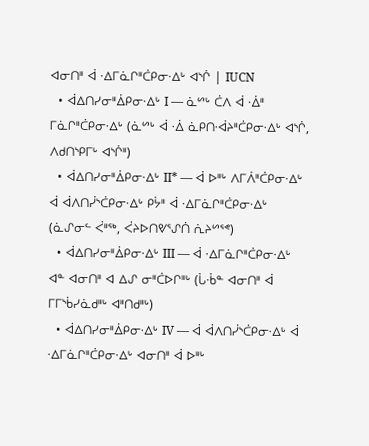ᐊᓂᑎᐦ ᐋ ᐧᐃᒥᓈᒋᐦᑖᑭᓂᐧᐃᒡ ᐊᔅᒌ | IUCN
  • ᐋᐃᑎᓯᓂᐦᐄᑭᓂᐧᐃᒡ I — ᓈᔥᒡ ᑖᐱ ᐋ ᐧᐄᐦ ᒥᓈᒋᐦᑖᑭᓂᐧᐃᒡ (ᓈᔥᒡ ᐋ ᐧᐄ ᓈᑭᑎᐧᐋᔨᐦᑖᑭᓂᐧᐃᒡ ᐊᔅᒌ, ᐱᑯᑎᔅᑭᒥᒡ ᐊᔅᒌᐦ)
  • ᐋᐃᑎᓯᓂᐦᐄᑭᓂᐧᐃᒡ II* — ᐋ ᐅᐦᒡ ᐱᒥᐲᐦᑖᑭᓂᐧᐃᒡ ᐋ ᐋᐱᑎᓰᔅᑖᑭᓂᐧᐃᒡ ᑭᔮᐦ ᐋ ᐧᐃᒥᓈᒋᐦᑖᑭᓂᐧᐃᒡ (ᓈᔑᓂᓪ ᐹᐦᕐᒃ, ᐹᔨᐅᑎᕓᕐᔑᑏ ᕇᔨᔥᕐᕝ)
  • ᐋᐃᑎᓯᓂᐦᐄᑭᓂᐧᐃᒡ III — ᐋ ᐧᐃᒥᓈᒋᐦᑖᑭᓂᐧᐃᒡ ᐊᓐ ᐊᓂᑎᐦ ᐊ ᐃᔑ ᓂᐦᑖᐅᒋᐦᒡ (ᒑᐧᑳᓐ ᐊᓂᑎᐦ ᐋ ᒥᒥᔅᑳᓯᓈᑯᐦᒡ ᐊᐦᑎᑯᐦᒡ)
  • ᐋᐃᑎᓯᓂᐦᐄᑭᓂᐧᐃᒡ IV — ᐋ ᐋᐱᑎᓰᔅᑖᑭᓂᐧᐃᒡ ᐋ ᐧᐃᒥᓈᒋᐦᑖᑭᓂᐧᐃᒡ ᐊᓂᑎᐦ ᐋ ᐅᐦᒡ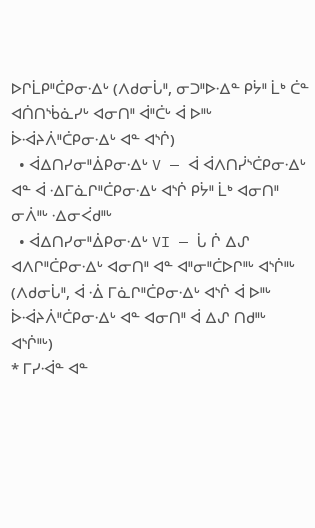ᐅᒋᒫᑭᐦᑖᑭᓂᐧᐃᒡ (ᐱᑯᓂᒑᐦ, ᓂᑐᐦᐅᐧᐃᓐ ᑭᔮᐦ ᒫᒃ ᑖᓐ ᐊᑏᑎᔅᑳᓈᓯᒡ ᐊᓂᑎᐦ ᐋᐦᑖᒡ ᐋ ᐅᐦᒡ ᐆᐧᐋᔨᐲᐦᑖᑭᓂᐧᐃᒡ ᐊᓐ ᐊᔅᒌ)
  • ᐋᐃᑎᓯᓂᐦᐄᑭᓂᐧᐃᒡ V — ᐋ ᐋᐱᑎᓰᔅᑖᑭᓂᐧᐃᒡ ᐊᓐ ᐋ ᐧᐃᒥᓈᒋᐦᑖᑭᓂᐧᐃᒡ ᐊᔅᒌ ᑭᔮᐦ ᒫᒃ ᐊᓂᑎᐦ ᓂᐲᐦᒡ ᐧᐃᓂᐹᑯᐦᒡ
  • ᐋᐃᑎᓯᓂᐦᐄᑭᓂᐧᐃᒡ VI — ᒑ ᒌ ᐃᔑ ᐊᐱᒋᐦᑖᑭᓂᐧᐃᒡ ᐊᓂᑎᐦ ᐊᓐ ᐊᐦᓂᐦᑖᐅᒋᐦᒡ ᐊᔅᒌᐦᒡ (ᐱᑯᓂᒑᐦ, ᐋ ᐧᐄ ᒥᓈᒋᐦᑖᑭᓂᐧᐃᒡ ᐊᔅᒌ ᐋ ᐅᐦᒡ ᐆᐧᐋᔨᐲᐦᑖᑭᓂᐧᐃᒡ ᐊᓐ ᐊᓂᑎᐦ ᐋ ᐃᔑ ᑎᑯᐦᒡ ᐊᔅᒌᐦᒡ)
* ᒥᓯᐧᐋᓐ ᐊᓐ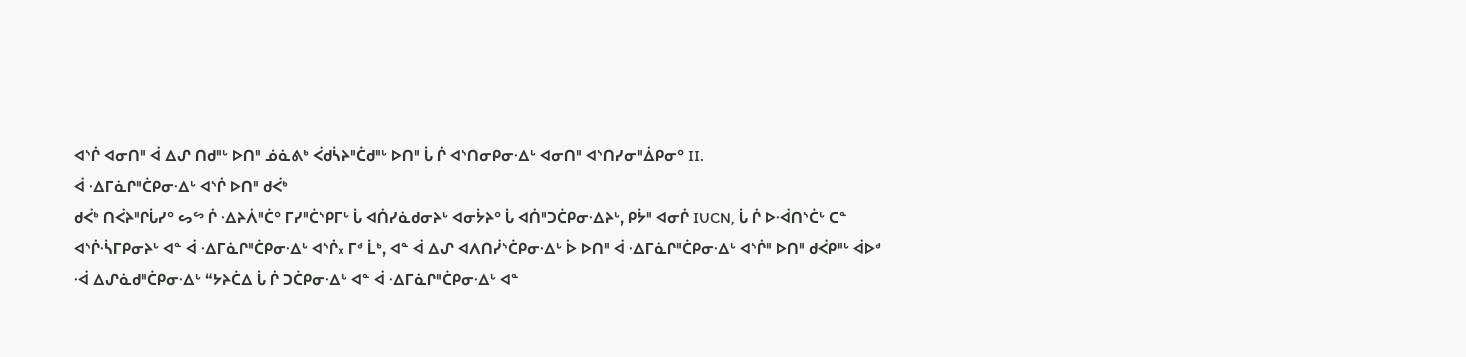ᐊᔅᒌ ᐊᓂᑎᐦ ᐋ ᐃᔑ ᑎᑯᐦᒡ ᐅᑎᐦ ᓅᓈᕕᒃ ᐹᑯᓵᔨᐦᑖᑯᐦᒡ ᐅᑎᐦ ᒑ ᒌ ᐊᔅᑎᓂᑭᓂᐧᐃᒡ ᐊᓂᑎᐦ ᐊᔅᑎᓯᓂᐦᐄᑭᓂᐤ II.
ᐋ ᐧᐃᒥᓈᒋᐦᑖᑭᓂᐧᐃᒡ ᐊᔅᒌ ᐅᑎᐦ ᑯᐹᒃ
ᑯᐹᒃ ᑎᐹᔨᐦᒋᒑᓯᐤ ᔕᔥ ᒌ ᐧᐃᔨᐲᐦᑖᐤ ᒥᓯᐦᑖᔅᑭᒥᒡ ᒑ ᐊᑏᓯᓈᑯᓂᔨᒡ ᐊᓂᔮᔨᐤ ᒑ ᐊᑏᐦᑐᑖᑭᓂᐧᐃᔨᒡ, ᑭᔮᐦ ᐊᓂᒌ IUCN, ᒑ ᒌ ᐅᐧᐋᑎᔅᑖᒡ ᑕᓐ ᐊᔅᒌᐧᓵᒥᑭᓂᔨᒡ ᐊᓐ ᐋ ᐧᐃᒥᓈᒋᐦᑖᑭᓂᐧᐃᒡ ᐊᔅᒌ᙮ ᒥᒄ ᒫᒃ, ᐊᓐ ᐋ ᐃᔑ ᐊᐱᑎᓰᔅᑖᑭᓂᐧᐃᒡ ᐆ ᐅᑎᐦ ᐋ ᐧᐃᒥᓈᒋᐦᑖᑭᓂᐧᐃᒡ ᐊᔅᒌᐦ ᐅᑎᐦ ᑯᐹᑭᐦᒡ ᐋᐅᒄ ᐧᐋ ᐃᔑᓈᑯᐦᑖᑭᓂᐧᐃᒡ “ᔭᔨᑖᐃ ᒑ ᒌ ᑐᑖᑭᓂᐧᐃᒡ ᐊᓐ ᐋ ᐧᐃᒥᓈᒋᐦᑖᑭᓂᐧᐃᒡ ᐊᓐ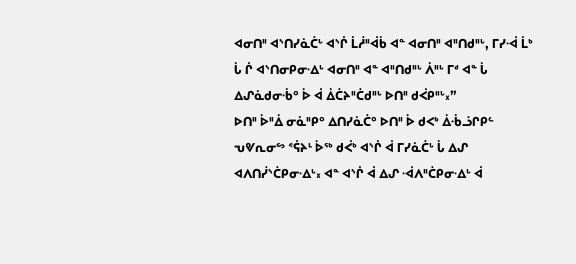ᐊᓂᑎᐦ ᐊᔅᑎᓯᓈᑖᒡ ᐊᔅᒌ ᒫᓲᐦᐋᑳ ᐊᓐ ᐊᓂᑎᐦ ᐊᐦᑎᑯᐦᒡ, ᒥᓯᐧᐋ ᒫᒃ ᒑ ᒌ ᐊᔅᑎᓂᑭᓂᐧᐃᒡ ᐊᓂᑎᐦ ᐊᓐ ᐊᐦᑎᑯᐦᒡ ᐲᐦᒡ ᒥᒄ ᐊᓐ ᒑ ᐃᔑᓈᑯᓂᐧᑳᐤ ᐆ ᐋ ᐄᑖᔨᐦᑖᑯᐦᒡ ᐅᑎᐦ ᑯᐹᑭᐦᒡ᙮”
ᐅᑎᐦ ᐆᐦᐄ ᓂᓈᐦᑭᐤ ᐃᑎᓯᓈᑖᐤ ᐅᑎᐦ ᐆ ᑯᐸᒃ ᐄᐧᑳᓘᒋᑭᓪ ᕃᕓᕆᓂᔥ ᕝᕌᔨᒻ ᐆᕐᒃ ᑯᐹᒃ ᐊᔅᒌ ᐋ ᒥᓯᓈᑖᒡ ᒑ ᐃᔑ ᐊᐱᑎᓰᔅᑖᑭᓂᐧᐃᒡ᙮ ᐊᓐ ᐊᔅᒌ ᐋ ᐃᔑ ᐧᐋᐱᐦᑖᑭᓂᐧᐃᒡ ᐋ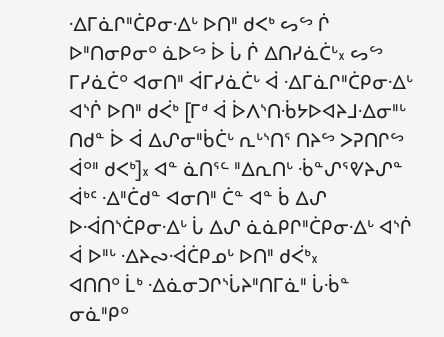ᐧᐃᒥᓈᒋᐦᑖᑭᓂᐧᐃᒡ ᐅᑎᐦ ᑯᐸᒃ ᔕᔥ ᒌ ᐅᐦᑎᓂᑭᓂᐤ ᓈᐅᔥ ᐆ ᒑ ᒌ ᐃᑎᓯᓈᑖᒡ᙮ ᔕᔥ ᒥᓯᓈᑖᐤ ᐊᓂᑎᐦ ᐋᒥᓯᓈᑖᒡ ᐋ ᐧᐃᒥᓈᒋᐦᑖᑭᓂᐧᐃᒡ ᐊᔅᒌ ᐅᑎᐦ ᑯᐹᒃ [ᒥᒄ ᐋ ᐆᐱᔅᑎᐧᑳᔭᐅᐊᔨᒧᐧᐃᓂᐦᒡ ᑎᑯᓐ ᐆ ᐋ ᐃᔑᓂᐦᑳᑖᒡ ᕆᒡᔅᑎᕐ ᑎᔨᔥ ᐳᕈᑎᒋᔥ ᐋᐤᐦ ᑯᐸᒃ]᙮ ᐊᓐ ᓈᑎᕐᓪ ᐦᐃᕆᑎᒡ ᐧᑳᓐᔑᕐᕓᔨᔑᓐ ᐋᒃᑦ ᐧᐃᐦᑖᑯᓐ ᐊᓂᑎᐦ ᑖᓐ ᐊᓐ ᑳ ᐃᔑ ᐅᐧᐋᑎᔅᑖᑭᓂᐧᐃᒡ ᒑ ᐃᔑ ᓈᓈᑭᒋᐦᑖᑭᓂᐧᐃᒡ ᐊᔅᒌ ᐋ ᐅᐦᒡ ᐧᐃᔨᔓᐧᐋᑖᑭᓄᒡ ᐅᑎᐦ ᑯᐹᒃ᙮
ᐊᑎᑎᐤ ᒫᒃ ᐧᐃᓈᓂᑐᒋᔅᒑᔨᐦᑎᒥᓈᐦ ᒑᐧᑳᓐ ᓂᓈᐦᑭᐤ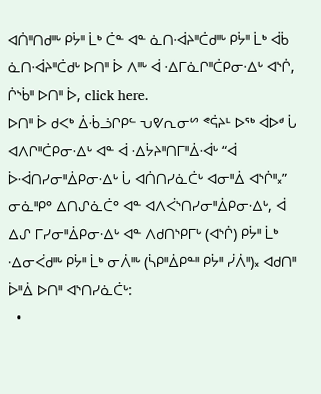ᐊᑏᐦᑎᑯᐦᒡ ᑭᔮᐦ ᒫᒃ ᑖᓐ ᐊᓐ ᓈᑎᐧᐋᔨᐦᑖᑯᐦᒡ ᑭᔮᐦ ᒫᒃ ᐋᑳ ᓈᑎᐧᐋᔨᐦᑖᑯᒡ ᐅᑎᐦ ᐆ ᐱᐦᒡ ᐋ ᐧᐃᒥᓈᒋᐦᑖᑭᓂᐧᐃᒡ ᐊᔅᒌ, ᒌᔅᑳᐦ ᐅᑎᐦ ᐆ, click here.
ᐅᑎᐦ ᐆ ᑯᐸᒃ ᐄᐧᑳᓘᒋᑭᓪ ᕃᕓᕆᓂᔥ ᕝᕌᔨᒻ ᐅᕐᒃ ᐋᐅᒄ ᒑ ᐊᐱᒋᐦᑖᑭᓂᐧᐃᒡ ᐊᓐ ᐋ ᐧᐃᔮᔨᐦᑎᒥᐦᐄᐧᐋᒡ “ᐋ ᐆᐧᐋᑎᓯᓂᐦᐄᑭᓂᐧᐃᒡ ᒑ ᐊᑏᑎᓯᓈᑖᒡ ᐊᓂᐦᐄ ᐊᔅᒌᐦ᙮” ᓂᓈᐦᑭᐤ ᐃᑎᔑᓈᑖᐤ ᐊᓐ ᐊᐱᐹᔅᑎᓯᓂᐦᐄᑭᓂᐧᐃᒡ, ᐋ ᐃᔑ ᒥᓯᓂᐦᐄᑭᓂᐧᐃᒡ ᐊᓐ ᐱᑯᑎᔅᑭᒥᒡ (ᐊᔅᒌ) ᑭᔮᐦ ᒫᒃ ᐧᐃᓂᐹᑯᐦᒡ ᑭᔮᐦ ᒫᒃ ᓂᐲᐦᒡ (ᓵᑭᐦᐄᑭᓐᐦ ᑭᔮᐦ ᓰᐲᐦ)᙮ ᐊᑯᑎᐦ ᐆᐦᐄ ᐅᑎᐦ ᐊᔅᑎᓯᓈᑖᒡ:
  •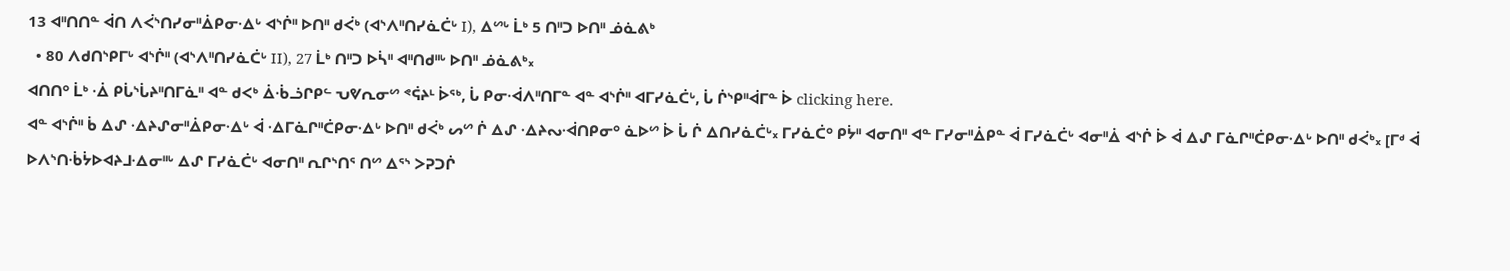13 ᐊᐦᑎᑎᓐ ᐋᑎ ᐱᐹᔅᑎᓯᓂᐦᐄᑭᓂᐧᐃᒡ ᐊᔅᒌᐦ ᐅᑎᐦ ᑯᐹᒃ (ᐊᔅᐱᐦᑎᓯᓈᑖᒡ I), ᐃᔥᒡ ᒫᒃ 5 ᑎᐦᑐ ᐅᑎᐦ ᓅᓈᕕᒃ
  • 80 ᐱᑯᑎᔅᑭᒥᒡ ᐊᔅᒌᐦ (ᐊᔅᐱᐦᑎᓯᓈᑖᒡ II), 27 ᒫᒃ ᑎᐦᑐ ᐅᓵᐦ ᐊᐦᑎᑯᐦᒡ ᐅᑎᐦ ᓅᓈᕕᒃ᙮
ᐊᑎᑎᐤ ᒫᒃ ᐧᐄ ᑭᒑᔅᒑᔨᐦᑎᒥᓈᐦ ᐊᓐ ᑯᐸᒃ ᐄᐧᑳᓘᒋᑭᓪ ᕃᕓᕆᓂᔥ ᕝᕌᔨᒻ ᐆᕐᒃ, ᒑ ᑭᓂᐧᐋᐱᐦᑎᒥᓐ ᐊᓐ ᐊᔅᒌᐦ ᐊᒥᓯᓈᑖᒡ, ᒑ ᒌᔅᑭᐦᐋᒥᓐ ᐆ clicking here.
ᐊᓐ ᐊᔅᒌᐦ ᑳ ᐃᔑ ᐧᐃᔨᔑᓂᐦᐄᑭᓂᐧᐃᒡ ᐋ ᐧᐃᒥᓈᒋᐦᑖᑭᓂᐧᐃᒡ ᐅᑎᐦ ᑯᐹᒃ ᔕᔥ ᒌ ᐃᔑ ᐧᐃᔨᔓᐧᐋᑎᑭᓂᐤ ᓈᐅᔥ ᐆ ᒑ ᒌ ᐃᑎᓯᓈᑖᒡ᙮ ᒥᓯᓈᑖᐤ ᑭᔮᐦ ᐊᓂᑎᐦ ᐊᓐ ᒥᓯᓂᐦᐄᑭᓐ ᐋ ᒥᓯᓈᑖᒡ ᐊᓂᐦᐄ ᐊᔅᒌ ᐆ ᐋ ᐃᔑ ᒥᓈᒋᐦᑖᑭᓂᐧᐃᒡ ᐅᑎᐦ ᑯᐹᒃ᙮ [ᒥᒄ ᐋ ᐅᐱᔅᑎᐧᑳᔮᐅᐊᔨᒧᐧᐃᓂᐦᒡ ᐃᔑ ᒥᓯᓈᑖᒡ ᐊᓂᑎᐦ ᕆᒋᔅᑎᕐ ᑎᔥ ᐃᕐᔅ ᐳᕈᑐᒌ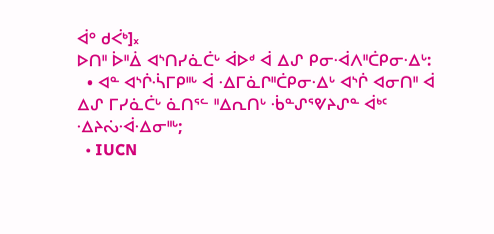ᐋᐤ ᑯᐹᒃ]᙮
ᐅᑎᐦ ᐆᐦᐄ ᐊᔅᑎᓯᓈᑖᒡ ᐋᐅᒄ ᐋ ᐃᔑ ᑭᓂᐧᐋᐱᐦᑖᑭᓂᐧᐃᒡ:
  • ᐊᓐ ᐊᔅᒌᐧᓵᒥᑭᐦᒡ ᐋ ᐧᐃᒥᓈᒋᐦᑖᑭᓂᐧᐃᒡ ᐊᔅᒌ ᐊᓂᑎᐦ ᐋ ᐃᔑ ᒥᓯᓈᑖᒡ ᓈᑎᕐᓪ ᐦᐃᕆᑎᒡ ᐧᑳᓐᔑᕐᕓᔨᔑᓐ ᐋᒃᑦ ᐧᐃᔨᔔᐧᐋᐧᐃᓂᐦᒡ;
  • IUCN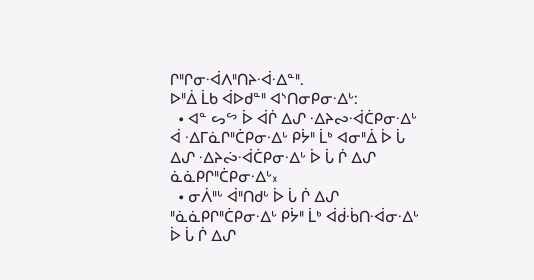ᒋᐦᒋᓂᐧᐋᐱᐦᑎᔨᐧᐋᐧᐃᓐᐦ.
ᐅᐦᐄ ᒫᑲ ᐋᐅᑯᓐᐦ ᐊᔅᑎᓂᑭᓂᐧᐃᒡ:
  • ᐊᓐ ᔕᔥ ᐆ ᐋᒌ ᐃᔑ ᐧᐃᔨᔓᐧᐋᑖᑭᓂᐧᐃᒡ ᐋ ᐧᐃᒥᓈᒋᐦᑖᑭᓂᐧᐃᒡ ᑭᔮᐦ ᒫᒃ ᐊᓂᐦᐄ ᐆ ᒑ ᐃᔑ ᐧᐃᔨᔔᐧᐋᑖᑭᓂᐧᐃᒡ ᐆ ᒑ ᒌ ᐃᔑ ᓈᓈᑭᒋᐦᑖᑭᓂᐧᐃᒡ᙮
  • ᓂᐲᐦᒡ ᐋᐦᑎᑯᒡ ᐆ ᒑ ᒌ ᐃᔑ ᐦᓈᓈᑭᒋᐦᑖᑭᓂᐧᐃᒡ ᑭᔮᐦ ᒫᒃ ᐋᑰᐧᑳᑎᐧᐋᓂᐧᐃᒡ ᐆ ᒑ ᒌ ᐃᔑ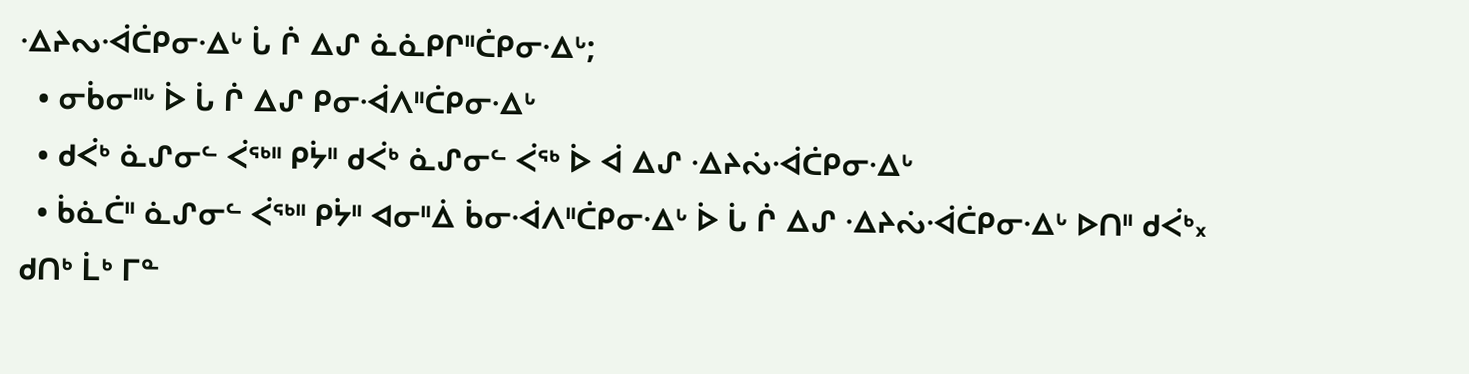ᐧᐃᔨᔓᐧᐋᑖᑭᓂᐧᐃᒡ ᒑ ᒌ ᐃᔑ ᓈᓈᑭᒋᐦᑖᑭᓂᐧᐃᒡ;
  • ᓂᑳᓂᐦᒡ ᐆ ᒑ ᒌ ᐃᔑ ᑭᓂᐧᐋᐱᐦᑖᑭᓂᐧᐃᒡ
  • ᑯᐹᒃ ᓈᔑᓂᓪ ᐹᕐᒃᐦ ᑭᔮᐦ ᑯᐹᒃ ᓈᔑᓂᓪ ᐹᕐᒃ ᐆ ᐋ ᐃᔑ ᐧᐃᔨᔔᐧᐋᑖᑭᓂᐧᐃᒡ
  • ᑳᓈᑖᐦ ᓈᔑᓂᓪ ᐹᕐᒃᐦ ᑭᔮᐦ ᐊᓂᐦᐄ ᑳᓂᐧᐋᐱᐦᑖᑭᓂᐧᐃᒡ ᐆ ᒑ ᒌ ᐃᔑ ᐧᐃᔨᔔᐧᐋᑖᑭᓂᐧᐃᒡ ᐅᑎᐦ ᑯᐹᒃ᙮
ᑯᑎᒃ ᒫᒃ ᒥᓐ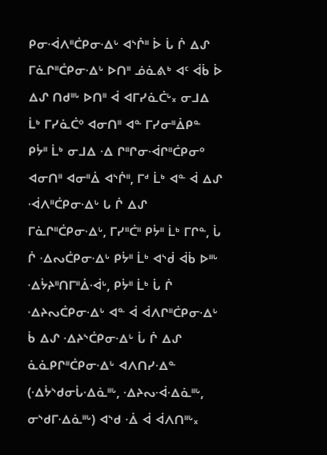ᑭᓂᐧᐋᐱᐦᑖᑭᓂᐧᐃᒡ ᐊᔅᒌᐦ ᐆ ᒑ ᒌ ᐃᔑ ᒥᓈᒋᐦᑖᑭᓂᐧᐃᒡ ᐅᑎᐦ ᓅᓈᕕᒃ ᐊᑦ ᐋᑳ ᐆ ᐃᔑ ᑎᑯᐦᒡ ᐅᑎᐦ ᐋ ᐊᒥᓯᓈᑖᒡ᙮ ᓂᒧᐃ ᒫᒃ ᒥᓯᓈᑖᐤ ᐊᓂᑎᐦ ᐊᓐ ᒥᓯᓂᐦᐄᑭᓐ ᑭᔮᐦ ᒫᒃ ᓂᒧᐃ ᐧᐃ ᒋᐦᒋᓂᐧᐋᒋᐦᑖᑭᓂᐤ ᐊᓂᑎᐦ ᐊᓂᐦᐄ ᐊᔅᒌᐦ, ᒥᒄ ᒫᒃ ᐊᓐ ᐋ ᐃᔑ ᐧᐋᐱᐦᑖᑭᓂᐧᐃᒡ ᒐ ᒌ ᐃᔑ ᒥᓈᒋᐦᑖᑭᓂᐧᐃᒡ, ᒥᓯᐦᑖᐦ ᑭᔮᐦ ᒫᒃ ᒥᒋᓐ, ᒑ ᒌ ᐧᐃᔓᑖᑭᓂᐧᐃᒡ ᑭᔮᐦ ᒫᒃ ᐊᔅᑰ ᐋᑳ ᐅᐦᒡ ᐧᐃᔮᔨᐦᑎᒥᐦᐄᐧᐋᒡ, ᑭᔮᐦ ᒫᒃ ᒑ ᒌ ᐧᐃᔨᔓᑖᑭᓂᐧᐃᒡ ᐊᓐ ᐋ ᐋᐱᒋᐦᑖᑭᓂᐧᐃᒡ ᑳ ᐃᔑ ᐧᐃᔨᔅᑖᑭᓂᐧᐃᒡ ᒑ ᒌ ᐃᔑ ᓈᓈᑭᒋᐦᑖᑭᓂᐧᐃᒡ ᐊᐱᑎᓯᐧᐃᓐ (ᐧᐃᔮᔅᑯᓂᒑᐧᐃᓈᐦᒡ, ᐧᐃᔨᔓᐧᐋᐧᐃᓈᐦᒡ, ᓂᔅᑯᒥᐧᐃᓈᐦᒡ) ᐊᔅᑯ ᐧᐄ ᐋ ᐋᐱᑎᐦᒡ᙮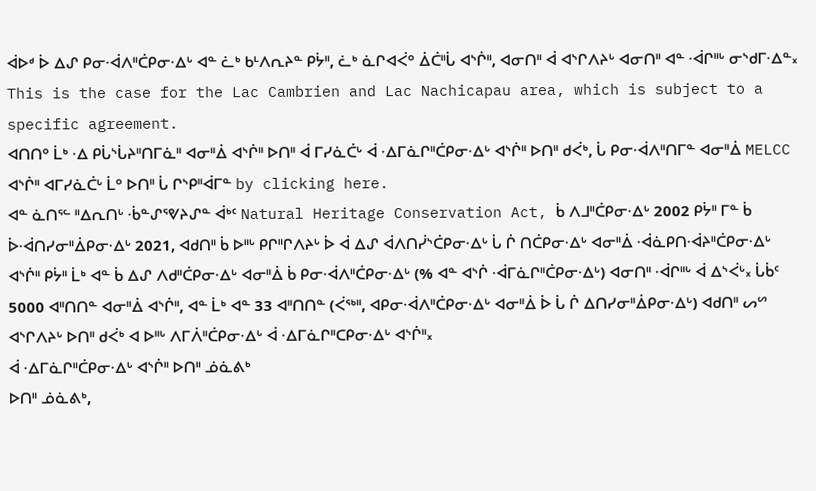ᐋᐅᒄ ᐆ ᐃᔑ ᑭᓂᐧᐋᐱᐦᑖᑭᓂᐧᐃᒡ ᐊᓐ ᓛᒃ ᑲᒻᐱᕆᔨᓐ ᑭᔮᐦ, ᓛᒃ ᓈᒋᐊᐹᐤ ᐄᑖᐦᒑ ᐊᔅᒌᐦ, ᐊᓂᑎᐦ ᐋ ᐊᔅᒋᐱᔨᒡ ᐊᓂᑎᐦ ᐊᓐ ᐧᐋᒋᐦᒡ ᓂᔅᑯᒥᐧᐃᓐ᙮ This is the case for the Lac Cambrien and Lac Nachicapau area, which is subject to a specific agreement.
ᐊᑎᑎᐤ ᒫᒃ ᐧᐃ ᑭᒑᔅᒑᔨᐦᑎᒥᓈᐦ ᐊᓂᐦᐄ ᐊᔅᒌᐦ ᐅᑎᐦ ᐋ ᒥᓯᓈᑖᒡ ᐋ ᐧᐃᒥᓈᒋᐦᑖᑭᓂᐧᐃᒡ ᐊᔅᒌᐦ ᐅᑎᐦ ᑯᐹᒃ, ᒑ ᑭᓂᐧᐋᐱᐦᑎᒥᓐ ᐊᓂᐦᐄ MELCC ᐊᔅᒌᐦ ᐊᒥᓯᓈᑖᒡ ᒫᐤ ᐅᑎᐦ ᒑ ᒋᔅᑭᐦᐋᒥᓐ by clicking here.
ᐊᓐ ᓈᑎᕐᓪ ᐦᐃᕆᑎᒡ ᐧᑳᓐᔑᕐᕓᔨᔑᓐ ᐋᒃᑦ Natural Heritage Conservation Act, ᑳ ᐱᒧᐦᑖᑭᓂᐧᐃᒡ 2002 ᑭᔮᐦ ᒥᓐ ᑳ ᐆᐧᐋᑎᓯᓂᐦᐄᑭᓂᐧᐃᒡ 2021, ᐊᑯᑎᐦ ᑳ ᐅᐦᒡ ᑭᒋᐦᒋᐱᔨᒡ ᐆ ᐋ ᐃᔑ ᐋᐱᑎᓰᔅᑖᑭᓂᐧᐃᒡ ᒑ ᒌ ᑎᑖᑭᓂᐧᐃᒡ ᐊᓂᐦᐄ ᐧᐋᓈᑭᑎᐧᐋᔨᐦᑖᑭᓂᐧᐃᒡ ᐊᔅᒌᐦ ᑭᔮᐦ ᒫᒃ ᐊᓐ ᑳ ᐃᔑ ᐱᑯᐦᑖᑭᓂᐧᐃᒡ ᐊᓂᐦᐄ ᑳ ᑭᓂᐧᐋᐱᐦᑖᑭᓂᐧᐃᒡ (% ᐊᓐ ᐊᔅᒌ ᐧᐋᒥᓈᒋᐦᑖᑭᓂᐧᐃᒡ) ᐊᓂᑎᐦ ᐧᐋᒋᐦᒡ ᐋ ᐃᔅᐹᒡ᙮ ᒑᑳᑦ 5000 ᐊᐦᑎᑎᓐ ᐊᓂᐦᐄ ᐊᔅᒌᐦ, ᐊᓐ ᒫᒃ ᐊᓐ 33 ᐊᐦᑎᑎᓐ (ᐹᕐᒃᐦ, ᐊᑭᓂᐧᐋᐱᐦᑖᑭᓂᐧᐃᒡ ᐊᓂᐦᐄ ᐆ ᒑ ᒌ ᐃᑎᓯᓂᐦᐄᑭᓂᐧᐃᒡ) ᐊᑯᑎᐦ ᔕᔥ ᐊᔅᒋᐱᔨᒡ ᐅᑎᐦ ᑯᐹᒃ ᐊ ᐅᐦᒡ ᐱᒥᐲᐦᑖᑭᓂᐧᐃᒡ ᐋ ᐧᐃᒥᓈᒋᐦᑕᑭᓂᐧᐃᒡ ᐊᔅᒌᐦ᙮
ᐋ ᐧᐃᒥᓈᒋᐦᑖᑭᓂᐧᐃᒡ ᐊᔅᒌᐦ ᐅᑎᐦ ᓅᓈᕕᒃ
ᐅᑎᐦ ᓅᓈᕕᒃ,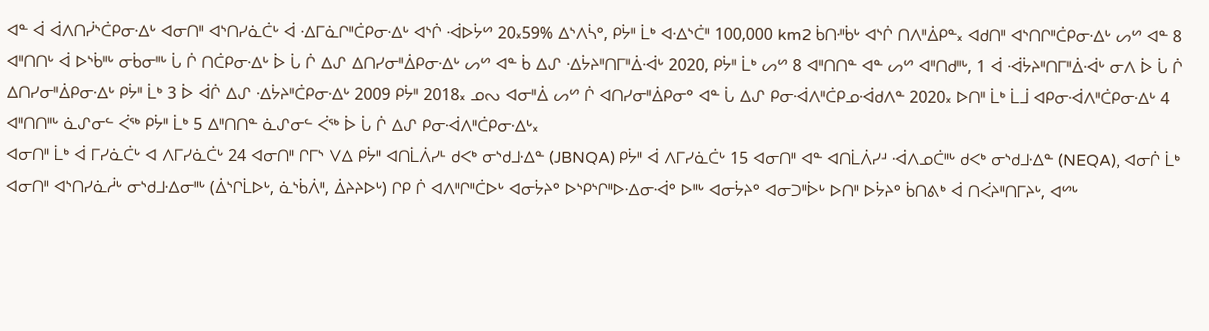ᐊᓐ ᐋ ᐋᐱᑎᓰᔅᑖᑭᓂᐧᐃᒡ ᐊᓂᑎᐦ ᐊᔅᑎᓯᓈᑖᒡ ᐋ ᐧᐃᒥᓈᒋᐦᑖᑭᓂᐧᐃᒡ ᐊᔅᒌ ᐧᐋᐅᔮᔥ 20᙮59% ᐃᔅᐱᓵᐤ, ᑭᔮᐦ ᒫᒃ ᐊᐧᐃᔅᑖᐦ 100,000 km2 ᑳᑎᐧᐦᑳᒡ ᐊᔅᒌ ᑎᐱᐦᐄᑭᓐ᙮ ᐊᑯᑎᐦ ᐊᔅᑎᒋᐦᑖᑭᓂᐧᐃᒡ ᔕᔥ ᐊᓐ 8 ᐊᐦᑎᑎᒡ ᐋ ᐅᔅᑳᐦᒡ ᓂᑳᓂᐦᒡ ᒑ ᒌ ᑎᑖᑭᓂᐧᐃᒡ ᐆ ᒑ ᒌ ᐃᔑ ᐃᑎᓯᓂᐦᐄᑭᓂᐧᐃᒡ ᔕᔥ ᐊᓐ ᑳ ᐃᔑ ᐧᐃᔮᔨᐦᑎᒥᐦᐄᐧᐋᒡ 2020, ᑭᔮᐦ ᒫᒃ ᔕᔥ 8 ᐊᐦᑎᑎᓐ ᐊᓐ ᔕᔥ ᐊᐦᑎᑯᐦᒡ, 1 ᐋ ᐧᐋᔮᔨᐦᑎᒥᐦᐄᐧᐋᒡ ᓂᐱ ᐆ ᒑ ᒌ ᐃᑎᓯᓂᐦᐄᑭᓂᐧᐃᒡ ᑭᔮᐦ ᒫᒃ 3 ᐆ ᐋᒌ ᐃᔑ ᐧᐃᔮᔨᐦᑖᑭᓂᐧᐃᒡ 2009 ᑭᔮᐦ 2018᙮ ᓄᔓ ᐊᓂᐦᐄ ᔕᔥ ᒌ ᐊᑎᓯᓂᐦᐄᑭᓂᐤ ᐊᓐ ᒑ ᐃᔑ ᑭᓂᐧᐋᐱᐦᑖᑭᓄᐧᐋᑯᐱᓐ 2020᙮ ᐅᑎᐦ ᒫᒃ ᒫᒨ ᐊᑭᓂᐧᐋᐱᐦᑖᑭᓂᐧᐃᒡ 4 ᐊᐦᑎᑎᐦᒡ ᓈᔑᓂᓪ ᐹᕐᒃ ᑭᔮᐦ ᒫᒃ 5 ᐃᐦᑎᑎᓐ ᓈᔑᓂᓪ ᐹᕐᒃ ᐆ ᒑ ᒌ ᐃᔑ ᑭᓂᐧᐋᐱᐦᑖᑭᓂᐧᐃᒡ᙮
ᐊᓂᑎᐦ ᒫᒃ ᐋ ᒥᓯᓈᑖᒡ ᐊ ᐱᒥᓯᓈᑖᒡ 24 ᐊᓂᑎᐦ ᒋᒥᔅ ᐯᐃ ᑭᔮᐦ ᐊᑎᒫᐲᓯᒻ ᑯᐸᒃ ᓂᔅᑯᒧᐧᐃᓐ (JBNQA) ᑭᔮᐦ ᐋ ᐱᒥᓯᓈᑖᒡ 15 ᐊᓂᑎᐦ ᐊᓐ ᐊᑎᒫᐲᓯᒽ ᐧᐋᐱᓄᑖᐦᒡ ᑯᐸᒃ ᓂᔅᑯᒧᐧᐃᓐ (NEQA), ᐊᓂᒌ ᒫᒃ ᐊᓂᑎᐦ ᐊᔅᑎᓯᓈᓲᒡ ᓂᔅᑯᒧᐧᐃᓂᐦᒡ (ᐄᔅᒋᒫᐅᒡ, ᓈᔅᑳᐲᐦ, ᐄᔨᔨᐅᒡ) ᒋᑭ ᒌ ᐊᐱᐦᒋᐦᑖᐅᒡ ᐊᓂᔮᔨᐤ ᐅᔅᑭᔅᒋᐦᐅᐧᐃᓂᐧᐋᐤ ᐅᐦᒡ ᐊᓂᔮᔨᐤ ᐊᓂᑐᐦᐆᒡ ᐅᑎᐦ ᐅᔮᔨᐤ ᑳᑎᕕᒃ ᐋ ᑎᐹᔨᐦᑎᒥᔨᒡ, ᐊᔥᒡ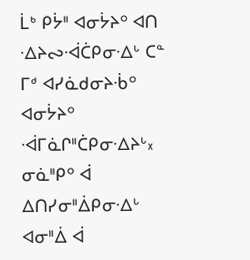ᒫᒃ ᑭᔮᐦ ᐊᓂᔮᔨᐤ ᐊᑎ ᐧᐃᔨᔓᐧᐋᑖᑭᓂᐧᐃᒡ ᑕᓐ ᒥᒄ ᐊᓯᓈᑯᓂᔨᐧᑳᐤ ᐊᓂᔮᔨᐤ ᐧᐋᒥᓈᒋᐦᑖᑭᓂᐧᐃᔨᒡ᙮
ᓂᓈᐦᑭᐤ ᐋ ᐃᑎᓯᓂᐦᐄᑭᓂᐧᐃᒡ ᐊᓂᐦᐄ ᐋ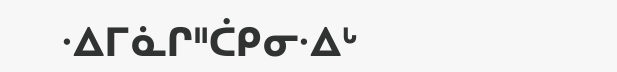ᐧᐃᒥᓈᒋᐦᑖᑭᓂᐧᐃᒡ